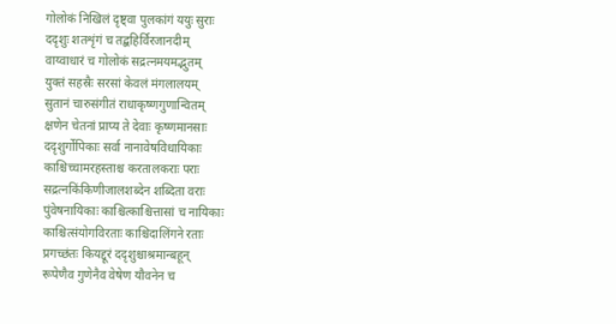गोलोकं निखिलं दृष्ट्वा पुलकांगं ययुः सुराः
ददृशुः शतशृंगं च तद्बहिर्विरजानदीम्
वाय्वाधारं च गोलोकं सद्रत्नमयमद्भुतम्
युक्तं सहस्रैः सरसां केवलं मंगलालयम्
सुतानं चारुसंगीतं राधाकृष्णगुणान्वितम्
क्षणेन चेतनां प्राप्य ते देवाः कृष्णमानसाः
ददृशुर्गोपिकाः सर्वा नानावेषविधायिकाः
काश्चिच्चामरहस्ताश्च करतालकराः पराः
सद्रत्नकिंकिणीजालशब्देन शब्दिता वराः
पुंवेषनायिकाः काश्चित्काश्चित्तासां च नायिकाः
काश्चित्संयोगविरताः काश्चिदालिंगने रताः
प्रगच्छंतः कियद्दूरं ददृशुश्चाश्रमान्बहून्
रूपेणैव गुणेनैव वेषेण यौवनेन च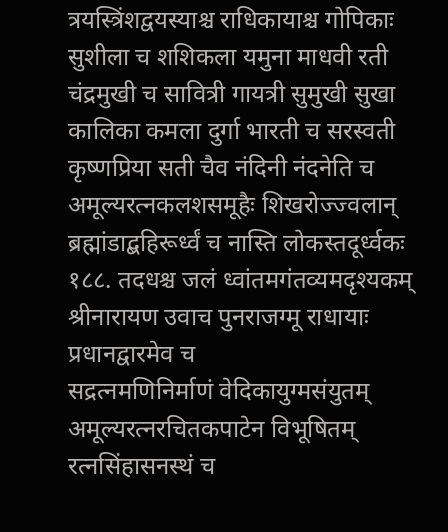त्रयस्त्रिंशद्वयस्याश्च राधिकायाश्च गोपिकाः
सुशीला च शशिकला यमुना माधवी रती
चंद्रमुखी च सावित्री गायत्री सुमुखी सुखा
कालिका कमला दुर्गा भारती च सरस्वती
कृष्णप्रिया सती चैव नंदिनी नंदनेति च
अमूल्यरत्नकलशसमूहैः शिखरोज्ज्वलान्
ब्रह्मांडाद्बहिरूर्ध्वं च नास्ति लोकस्तदूर्ध्वकः १८८. तदधश्च जलं ध्वांतमगंतव्यमदृश्यकम्
श्रीनारायण उवाच पुनराजग्मू राधायाः प्रधानद्वारमेव च
सद्रत्नमणिनिर्माणं वेदिकायुग्मसंयुतम्
अमूल्यरत्नरचितकपाटेन विभूषितम्
रत्नसिंहासनस्थं च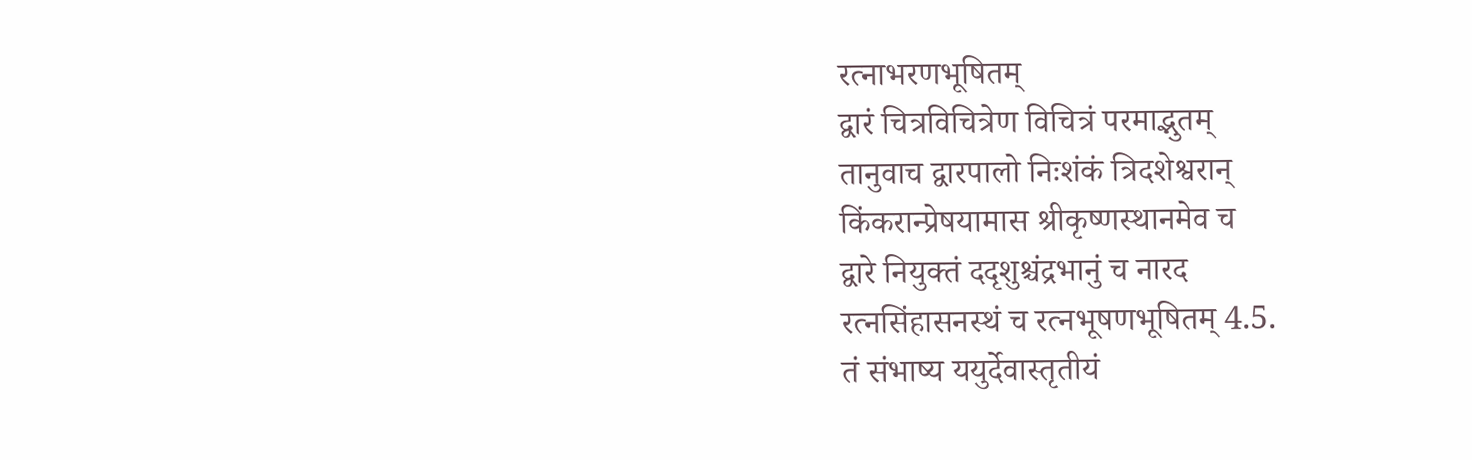रत्नाभरणभूषितम्
द्वारं चित्रविचित्रेण विचित्रं परमाद्भुतम्
तानुवाच द्वारपालो निःशंकं त्रिदशेश्वरान्
किंकरान्प्रेषयामास श्रीकृष्णस्थानमेव च
द्वारे नियुक्तं ददृशुश्चंद्रभानुं च नारद
रत्नसिंहासनस्थं च रत्नभूषणभूषितम् 4.5.
तं संभाष्य ययुर्देवास्तृतीयं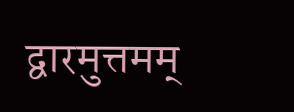द्वारमुत्तमम्